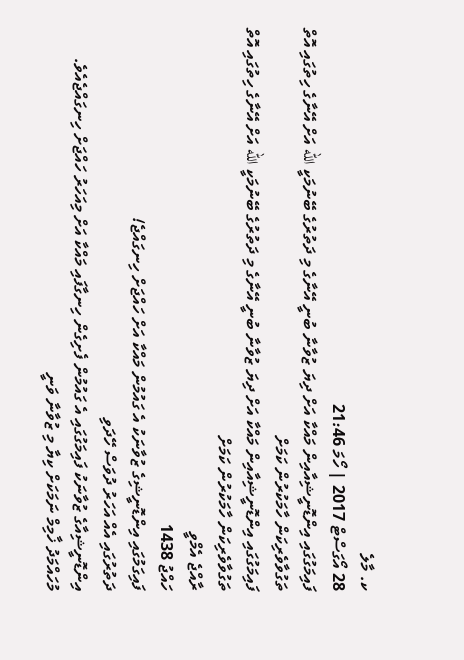ކ. މާލެ
28 އޯގަސްޓް 2017 | ހޯމަ 21:46
ފައިމަގުގައި އިންޑޮނީޝިއާއިން މައްކާ އަށް ދިޔަ ޒުވާނާ ބުނީ އޭނާގެ މި ދަތުރުގެ ބޭނުމަކީ الله އަށް އޭނާގެ ހިތުގައި އޮތް ތަގުވާވެރިކަން ހާމަކުރުން ކަމަށް
ފައިމަގުގައި އިންޑޮނީޝިއާއިން މައްކާ އަށް ދިޔަ ޒުވާނާ ބުނީ އޭނާގެ މި ދަތުރުގެ ބޭނުމަކީ الله އަށް އޭނާގެ ހިތުގައި އޮތް ތަގުވާވެރިކަން ހާމަކުރުން ކަމަށް
ރާއްޖެ އެމްވީ
ހައްޖު 1438
ފައިގަމުގައި އިންޑޮނީޝިގެ ޒުވާނަކު އެ ގައުމުން މައްކާ އަށް ހައްޖަށް ހިނގައްޖެ!
ދަތުރުގައި އެއް އަހަރު ދުވަސް ހޭދަވި
އިންޑޮނީޝިއާގެ ޒުވާނަކު ފައިމަގުގައި އެ ގައުމުން ފެށިގެން ހިނގާފައި މައްކާ އަށް މިއަހަރު ހައްޖަށް ހިނގައްޖެއެވެ.
މުހައްމަދު ޚާމިމް ނަމަކަށް ކިޔާ މި ޒުވާނާ ވަނީ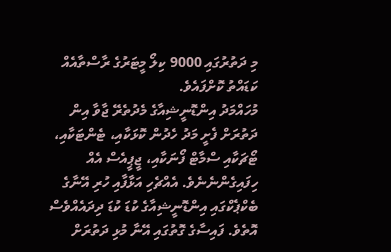މި ދަތުރުގައި 9000 ކިލޯ މީޓަރުގެ ރާސްތާއެއް ކަޑައްތު ކޮށްފައެވެ.
މުހައްމަދު އިންޑޮނީޝިއާގެ މެދުތެރޭ ޖާވާ އިން ދަތުރަށް ފެށީ މަދު ހެދުން ކޮޅަކާއި، ޓެންޓަކާއި، ޓޯޗަކާއި ސްމާޓް ފޯނަކާއި، ޖީޕީއެސް އެއް ހިފައިގެންނެނެވެ. އެއްޗެހި އަޅާފާއި ހުރި އޭނާގެ ބެކްޕެކްގައި އިންޑޮނީޝިއާގެ ކުޑަ ކުޑަ ދިދައެއްވެސް އޮތެވެ. ފައިސާގެ ގޮތުގައި އޭނާ މުޅި ދަތުރަށް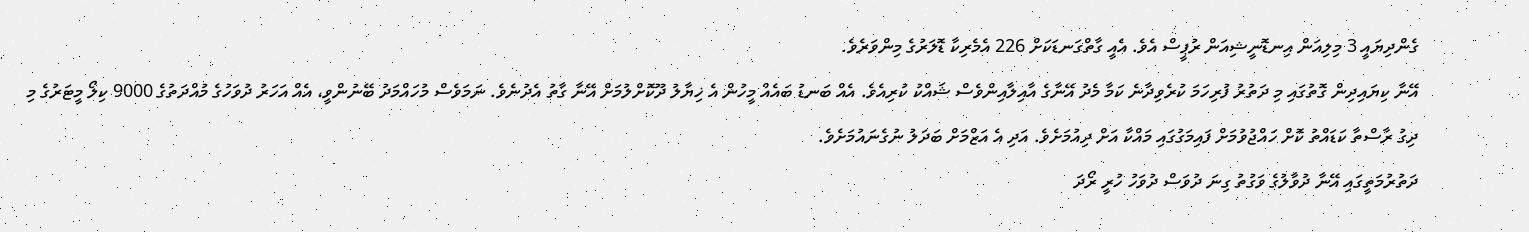ގެންދިޔައީ 3 މިލިއަން އިނޑޮނީޝިއަން ރުޕީސް އެވެ. އެއީ ގާތްގަނޑަކަށް 226 އެމެރިކާ ޑޮލަރުގެ މިންވަރެވެ.
އޭނާ ކިޔައިދިން ގޮތުގައި މި ދަތުރު ފުރިހަމަ ކުރެވިދާނެ ކަމާ މެދު އޭނާގެ އާއިލާއިންވެސް ޝައްކު ކުރިއެވެ. އެއް ބަނޑު ބައެއް މީހުން އެ ޚިޔާލު ދޫކޮށްލުމަށް އޭނާ ގާތު އެދުނެވެ. ނަމަވެސް މުހައްމަދު ބޭނުންވީ، އެއް އަހަރު ދުވަހުގެ މުއްދަތުގެ 9000 ކިލޯ މީޓަރުގެ މި ދިގު ރާސްތާ ކަޑައްތު ކޮށް ހައްޖުވުމަށް ފައިމަގުގައި މައްކާ އަށް ދިއުމަށެވެ. އަދި އެ އަޒްމަށް ބަދަލު ނުގެނައުމަށެވެ.
ދަތުރުމަތީގައި އޭނާ ދުވާލުގެ ވަގުތު ގިނަ ދުވަސް ދުވަހު ހުރީ ރޯދަ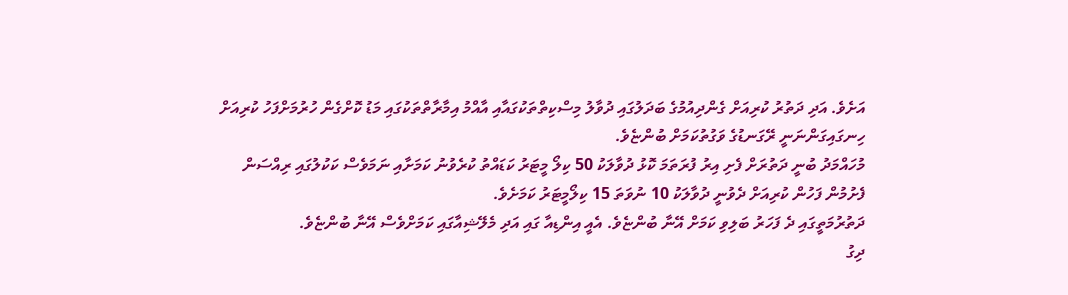އަށެވެ. އަދި ދަތުރު ކުރިއަށް ގެންދިއުމުގެ ބަދަލުގައި ދުވާލު މިސްކިތްތަކުގައާއި އާއްމު އިމާރާތްތަކުގައި މަޑު ކޮށްގެން ހުރުމަށްފަހު ކުރިއަށް ހިނގައިގަންނަނީ ރޭގަނޑުގެ ވަގުތުކަމަށް ބުންޏެވެ.
މުހައްމަދު ބުނީ ދަތުރަށް ފެށި އިރު ފުރަތަމަ ކޮޅު ދުވާލަކު 50 ކިލޯ މީޓަރު ކަޑައްތު ކުރެވުނު ކަމަށާއި ނަމަވެސް ކަކުލުގައި ރިއްސަން ފެށުމުން ފަހުން ކުރިއަށް ދެވުނީ ދުވާލަކު 10 ނުވަތަ 15 ކިލޯމީޓަރު ކަމަށެވެ.
ދަތުރުމަތީގައި ދެ ފަހަރު ބަލިވި ކަމަށް އޭނާ ބުންޏެވެ. އެއީ އިންޑިއާ ގައި އަދި މެލޭޝިއާގައި ކަމަށްވެސް އޭނާ ބުންޏެވެ.
ދިގު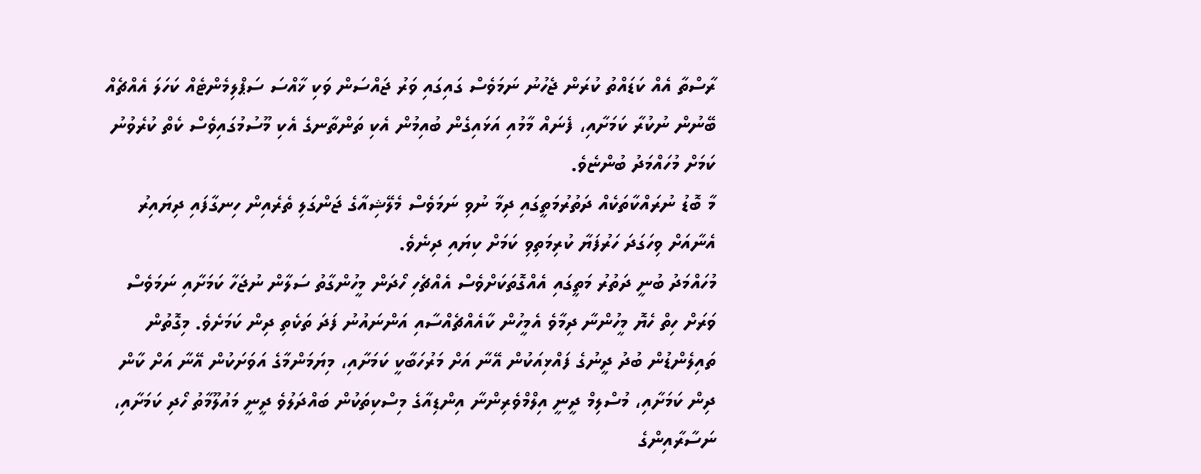ރާސްތާ އެއް ކަޑައްތު ކުރަން ޖެހުނު ނަމަވެސް ގައިގައި ވަރު ޖައްސަން ވަކި ޚާއްސަ ސަޕްލިމެންޓެއް ކަހަލަ އެއްޗެއް ބޭނުން ނުކުރާ ކަމަށާއި، ފެނައް މާމުއި އަޅައިގެން ބުއިމުން އެކި ތަންތާނގެ އެކި މޫސުމުގައިވެސް ކެތް ކުރެވުނު ކަމަށް މުހައްމަދު ބުންޏެވެ.
މާ ބޮޑު ނުރައްކާތަކެއް ދަތުރުމަތީގައި ދިމާ ނުވި ނަމަވެސް މެލޭޝިއާގެ ޖަންގަލި ތެރެއިން ހިނގާފައި ދިޔައިރު އެނާއަށް ވިހަގަދަ ހަރުފަޔާ ކުރިމަތިވި ކަމަށް ކިޔައި ދިނެވެ.
މުހައްމަދު ބުނީ ދަތުރު މަތީގައި އެއްގޮތަކަށްވެސް އެއްޗެހި ހޯދަން މީހުންގާތު ސަލާން ނުޖަހާ ކަމަށާއި ނަމަވެސް ވަރަށް ހިތް ހެޔޮ މީހުންނާ ދިމާވެ އެމީހުން ކާއެއްޗެއްސާއި އަންނައުނު ފަދަ ތަކެތި ދިން ކަމަށެވެ. މިގޮތުން ތައިލެންޑުން ބުދު ދީނުގެ ފައްޅިއަކުން އޭނާ އަށް މަރުހަބާކީ ކަމަށާއި، މިޔަމަންމާގެ އަވަށަކުން އޭނާ އަށް ކާން ދިން ކަމަށާއި، މުސްލިމް ދީނީ އިލްމްވެރިންނާ އިންޑިއާގެ މިސްކިތަކުން ބައްދަލުވެ ދީނީ މައުލޫމާތު ހޯދި ކަމަށާއި، ނަސާރާއިންގެ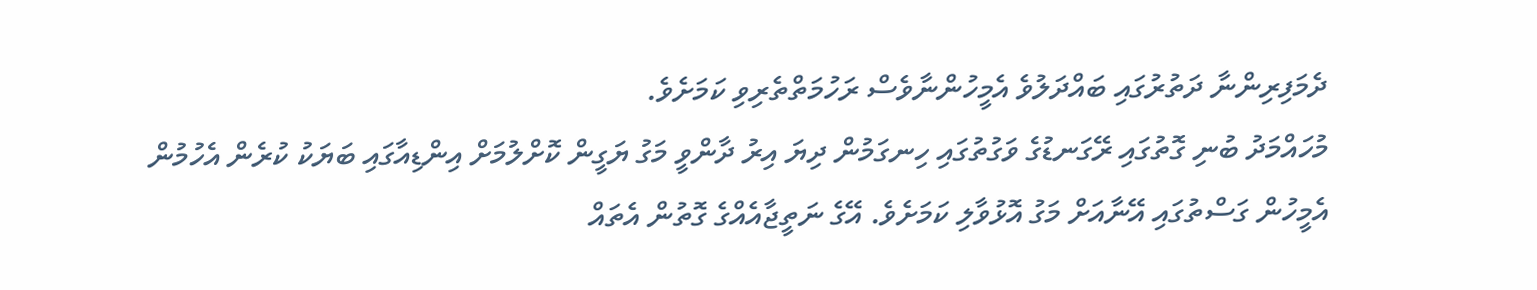ދެމަފިރިންނާ ދަތުރުގައި ބައްދަލުވެ އެމީހުންނާވެސް ރަހުމަތްތެރިވި ކަމަށެވެ.
މުހައްމަދު ބުނި ގޮތުގައި ރޭގަނޑުގެ ވަގުތުގައި ހިނގަމުން ދިޔަ އިރު ދާންވީ މަގު ޔަގީން ކޮށްލުމަށް އިންޑިއާގައި ބަޔަކު ކުރެން އެހުމުން އެމީހުން ގަސްތުގައި އޭނާއަށް މަގު އޮޅުވާލި ކަމަށެވެ. އޭގެ ނަތީޖާއެއްގެ ގޮތުން އެތައް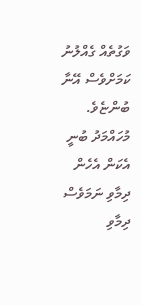ވަގުތެއް ގެއްލުނު ކަމަށްވެސް އޭނާ ބުންޏެވެ.
މުހައްމަދު ބުނީ އެކަން އެހެން ދިމާވި ނަމަވެސް ދިމާވި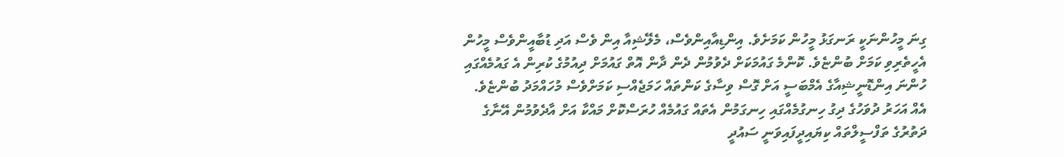ގިނަ މީހުންނަކީ ރަނގަޅު މީހުން ކަމަށެވެ. އިންޑިއާއިންވެސް، މެލޭޝިއާ އިން ވެސް އަދި ޑުބާއީންވެސް މީހުން އެހީތެރިވި ކަމަށް ބުންޏެވެ. ކޮންމެ ގައުމަކަށް ދެވުމުން ދެން ދާން އޮތް ގައުމަށް ދިއުމުގެ ކުރިން އެ ގައުމެއްގައި ހުންނަ އިންޑޮނީޝިއާގެ އެމްބަސީ އަށް ގޮސް ވިސާގެ ކަންތައް ހަމަޖެއްސި ކަމަށްވެސް މުހައްމަދު ބުންޏެވެ.
އެއް އަހަރު ދުވަހުގެ ދިގު ހިނގުމެއްގައި ހިނގަމުން އެތައް ގައުމެއް ހުރަސްކޮށް މައްކާ އަށް އާދެވުމުން އޭނާގެ ދަތުރުގެ ތަފްސީލްތައް ކިޔައިދީފައިވަނީ ސައުދީ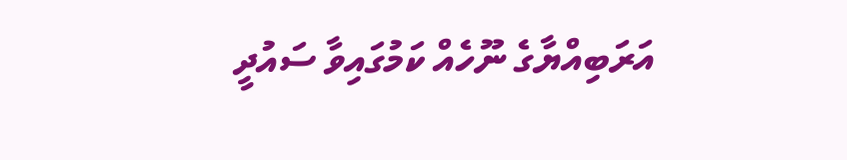އަރަބިއްޔާގެ ނޫހެއް ކަމުގައިވާ ސައުދީ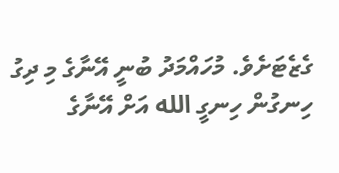ގެޒެޓަށެވެ. މުހައްމަދު ބުނީ އޭނާގެ މި ދިގު ހިނގުން ހިނގީ الله އަށް އޭނާގެ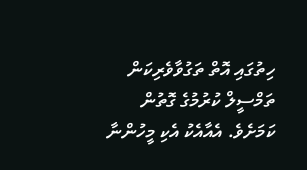ހިތުގައި އޮތް ތަގުވާވެރިކަން ތަމްސީލް ކުރުމުގެ ގޮތުން ކަމަށެވެ. އެއާއެކު އެކި މީހުންނާ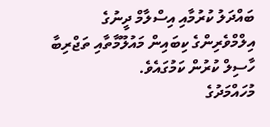ބައްދަލު ކުރުމާއި އިސްލާމް ދީނުގެ އިލްމްވެރިންގެ ކިބައިން މައުލޫމާތާއި ތަޖްރިބާ ހާސިލް ކުރުން ކަމުގައެވެ.
މުހައްމަދުގެ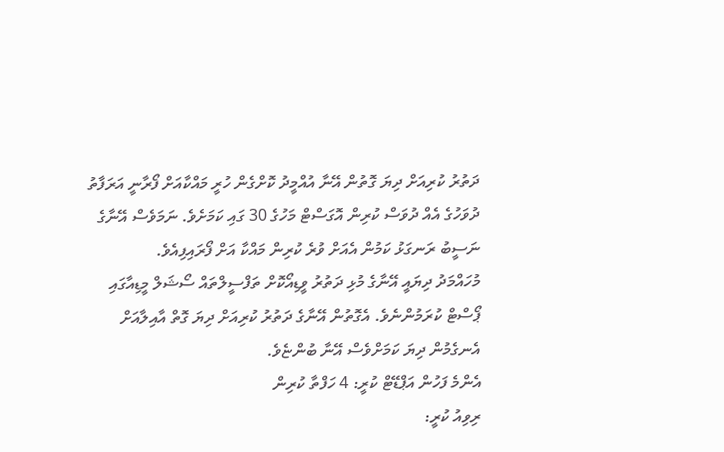ދަތުރު ކުރިއަށް ދިޔަ ގޮތުން އޭނާ އުއްމީދު ކޮށްގެން ހުރީ މައްކާއަށް ފޯރާނީ އަރަފާތު ދުވަހުގެ އެއް ދުވަސް ކުރިން އޮގަސްޓް މަހުގެ 30 ގައި ކަމަށެވެ. ނަމަވެސް އޭނާގެ ނަސީބު ރަނގަޅު ކަމުން އެއަށް ވުރެ ކުރިން މައްކާ އަށް ފޯރައިފިއެވެ.
މުހައްމަދު ދިޔައީ އޭނާގެ މުޅި ދަތުރު ވީޑިއޯކޮށް ތަފްސީލްތައް ސޯޝަލް މީޑިއާގައި ޕޯސްޓް ކުރަމުންނެވެ. އެގޮތުން އޭނާގެ ދަތުރު ކުރިއަށް ދިޔަ ގޮތް އާއިލާއަށް އެނގެމުން ދިޔަ ކަމަށްވެސް އޭނާ ބުންޏެވެ.
އެންމެ ފަހުން އަޕްޑޭޓް ކުރީ: 4 ހަފްތާ ކުރިން
ރިވިއު ކުރީ: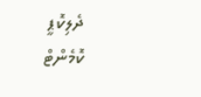ދެލިކޮޕީ
ކޮމެންޓް